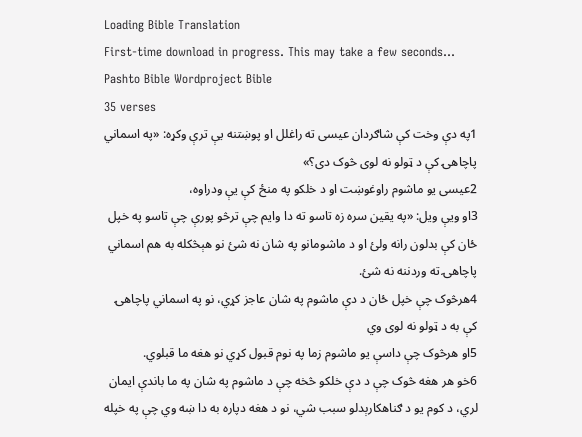Loading Bible Translation
First-time download in progress. This may take a few seconds…
Pashto Bible Wordproject Bible
35 verses
1په دې وخت کې شاګردان عیسی ته راغلل او پوښتنه یې ترې وکړه: «په اسماني پاچاهۍ کې د ټولو نه لوی څوک دی؟»
2عیسی یو ماشوم راوغوښت او د خلکو په منځ کې یې ودراوه،
3او ویې ویل: «په یقین سره زه تاسو ته دا وایم چې ترڅو پورې چې تاسو په خپل ځان کې بدلون رانه ولئ او د ماشومانو په شان نه شئ نو هېڅکله به هم اسماني پاچاهۍ ته وردننه نه شئ.
4هرڅوک چې خپل ځان د دې ماشوم په شان عاجز کړي، نو په اسماني پاچاهۍ کې به د ټولو نه لوی وي
5او هرڅوک چې داسې یو ماشوم زما په نوم قبول کړي نو هغه ما قبلوي.
6خو هر هغه څوک چې د دې خلکو څخه چې د ماشوم په شان په ما باندې ایمان لري، د کوم یو د ګناهکارېدلو سبب شي، نو د هغه دپاره به دا ښه وي چې په خپله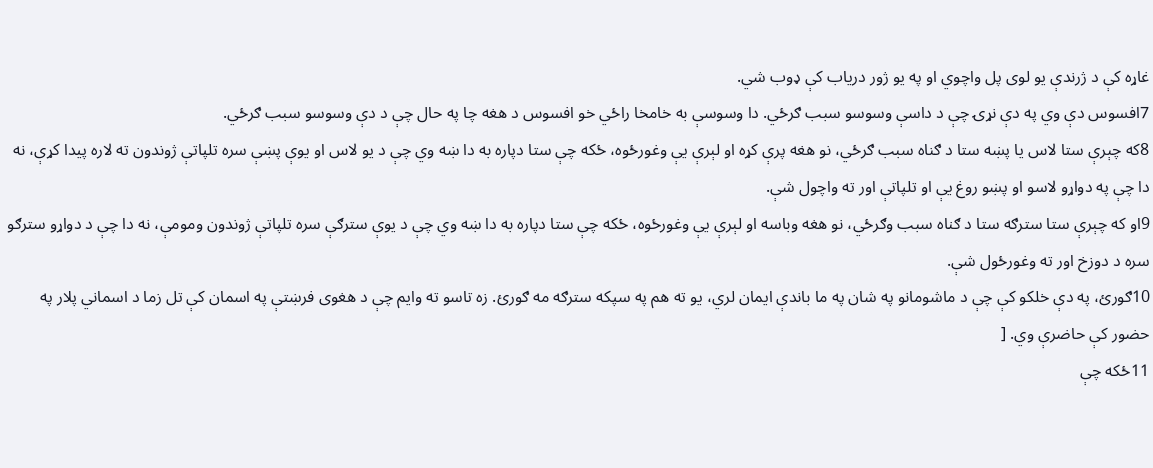غاړه کې د ژرندې یو لوی پل واچوي او په یو ژور دریاب کې ډوب شي.
7افسوس دې وي په دې نړۍ چې د داسې وسوسو سبب ګرځي. دا وسوسې به خامخا راځي خو افسوس د هغه چا په حال چې د دې وسوسو سبب ګرځي.
8که چېرې ستا لاس یا پښه ستا د ګناه سبب ګرځي، نو هغه پرې کړه او لېرې یې وغورځوه، ځکه چې ستا دپاره به دا ښه وي چې د یو لاس او یوې پښې سره تلپاتې ژوندون ته لاره پیدا کړې، نه دا چې په دواړو لاسو او پښو روغ یې او تلپاتې اور ته واچول شې.
9او که چېرې ستا سترګه ستا د ګناه سبب وګرځي، نو هغه وباسه او لېرې یې وغورځوه، ځکه چې ستا دپاره به دا ښه وي چې د یوې سترګې سره تلپاتې ژوندون ومومې، نه دا چې د دواړو سترګو سره د دوزخ اور ته وغورځول شې.
10ګورئ، په دې خلکو کې چې د ماشومانو په شان په ما باندې ایمان لري، یو ته هم په سپکه سترګه مه ګورئ. زه تاسو ته وایم چې د هغوی فرښتې په اسمان کې تل زما د اسماني پلار په حضور کې حاضرې وي. [
11ځکه چې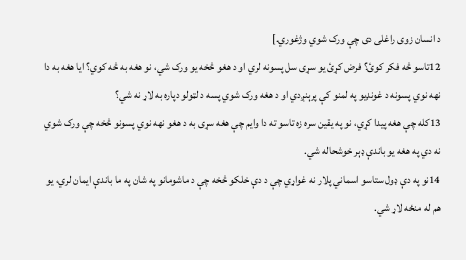د انسان زوی راغلی دی چې ورک شوي وژغوري.]
12تاسو څه فکر کوئ؟ فرض کړئ یو سړی سل پسونه لري او د هغو څخه یو ورک شي، نو هغه به څه کوي؟ ایا هغه به دا نهه نوي پسونه د غونډیو په لمنو کې پرېنږدي او د هغه ورک شوي پسه د لټولو دپاره به لاړ نه شي؟
13کله چې هغه پیدا کړي، نو په یقین سره زه تاسو ته دا وایم چې هغه سړی به د هغو نهه نوي پسونو څخه چې ورک شوي نه دي په هغه یو باندې ډېر خوشحاله شي.
14نو په دې ډول ستاسو اسماني پلار نه غواړي چې د دې خلکو څخه چې د ماشومانو په شان په ما باندې ایمان لري، یو هم له منځه لاړ شي.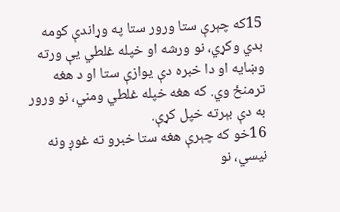15که چېرې ستا ورور ستا په وړاندې کومه بدي وکړي، نو ورشه او خپله غلطي یې ورته وښایه او دا خبره دې یوازې ستا او د هغه ترمنځ وي. که هغه خپله غلطي ومني، نو ورور به دې بېرته خپل کړې.
16خو که چېرې هغه ستا خبرو ته غوږ ونه نیسي، نو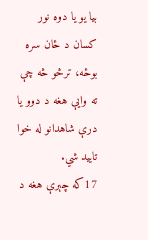بیا یو یا دوه نور کسان د ځان سره بوځه، ترڅو څه چې ته وایې هغه د دوو یا درې شاهدانو له خوا تایید شي.
17که چېرې هغه د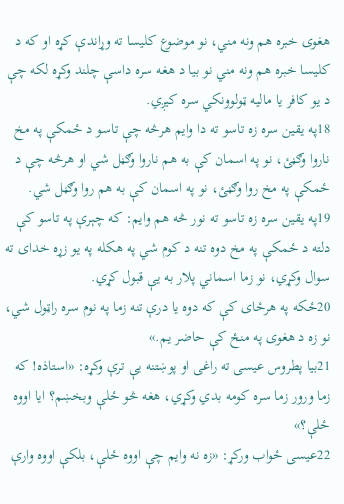هغوی خبره هم ونه مني، نو موضوع کلیسا ته وړاندې کړه او که د کلیسا خبره هم ونه مني نو بیا د هغه سره داسې چلند وکړه لکه چې د یو کافر یا مالیه ټولوونکي سره کیږي.
18په یقین سره زه تاسو ته دا وایم هرڅه چې تاسو د ځمکې په مخ ناروا وګڼئ، نو په اسمان کې به هم ناروا وګڼل شي او هرڅه چې د ځمکې په مخ روا وګڼئ، نو په اسمان کې به هم روا وګڼل شي.
19په یقین سره زه تاسو ته نور څه هم وایم: که چېرې په تاسو کې دلته د ځمکې په مخ دوه تنه د کوم شي په هکله په یو زړه خدای ته سوال وکړي، نو زما اسماني پلار به یې قبول کړي.
20ځکه په هرځای کې که دوه یا درې تنه زما په نوم سره راټول شي، نو زه د هغوی په منځ کې حاضر یم.»
21بیا پطروس عیسی ته راغی او پوښتنه یې ترې وکړه: «استاذه! که زما ورور زما سره کومه بدي وکړي، هغه څو ځلې وبخښم؟ ایا اووه ځلې؟»
22عیسی ځواب ورکړ: «زه نه وایم چې اووه ځلې، بلکې اووه وارې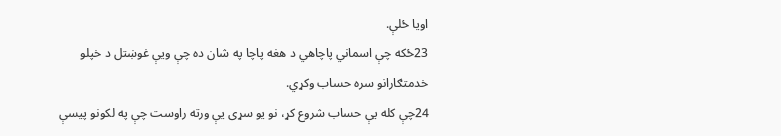اویا ځلې.
23ځکه چې اسماني پاچاهي د هغه پاچا په شان ده چې ویې غوښتل د خپلو خدمتګارانو سره حساب وکړي.
24چې کله یې حساب شروع کړ، نو یو سړی یې ورته راوست چې په لکونو پیسې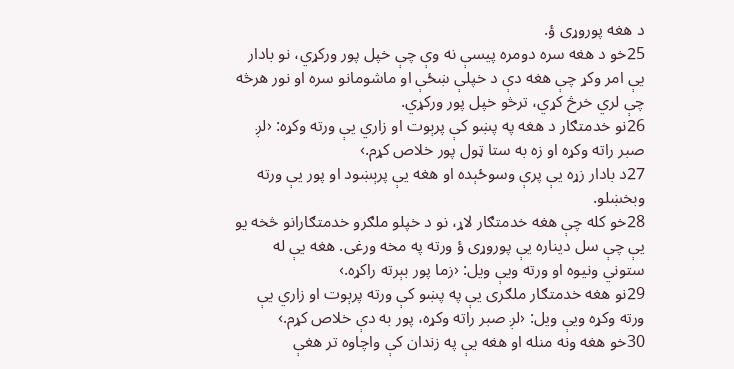د هغه پوروړی ؤ.
25خو د هغه سره دومره پیسې نه وې چې خپل پور ورکړي، نو بادار یې امر وکړ چې هغه دې د خپلې ښځې او ماشومانو سره او نور هرڅه چې لري خرڅ کړي، ترڅو خپل پور ورکړي.
26نو خدمتګار د هغه په پښو کې پرېوت او زاري یې ورته وکړه: ‹لږ صبر راته وکړه او زه به ستا ټول پور خلاص کړم.›
27د بادار زړه یې پرې وسوځېده او هغه یې پرېښود او پور یې ورته وبخښلو.
28خو کله چې هغه خدمتګار لاړ، نو د خپلو ملګرو خدمتګارانو څخه یو یې چې سل دیناره یې پوروړی ؤ ورته په مخه ورغی. هغه یې له ستوني ونیوه او ورته ویې ویل: ‹زما پور بېرته راکړه.›
29نو هغه خدمتګار ملګری یې په پښو کې ورته پرېوت او زاري یې ورته وکړه ویې ویل: ‹لږ صبر راته وکړه، پور به دې خلاص کړم.›
30خو هغه ونه منله او هغه یې په زندان کې واچاوه تر هغې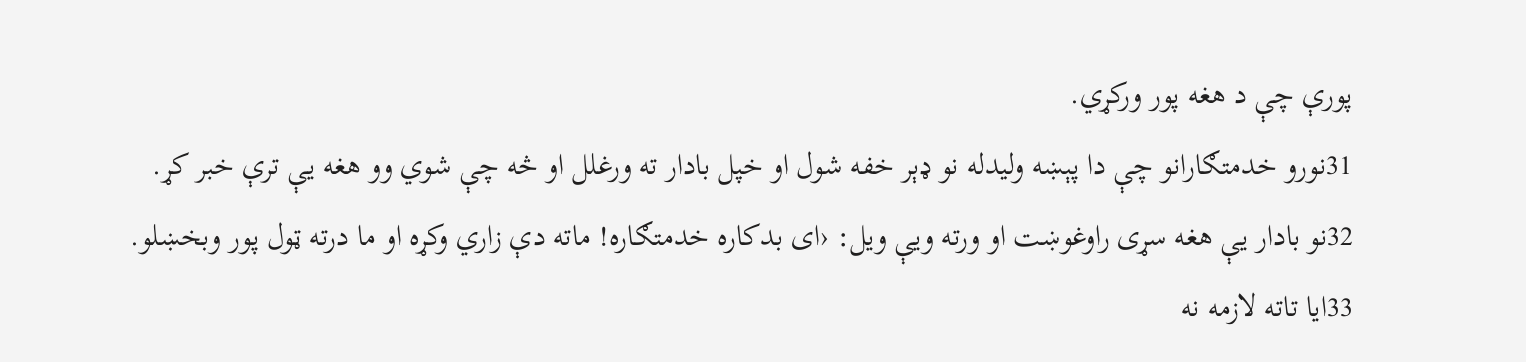پورې چې د هغه پور ورکړي.
31نورو خدمتګارانو چې دا پېښه ولیدله نو ډېر خفه شول او خپل بادار ته ورغلل او څه چې شوي وو هغه یې ترې خبر کړ.
32نو بادار یې هغه سړی راوغوښت او ورته ویې ویل: ‹ای بدکاره خدمتګاره! ماته دې زاري وکړه او ما درته ټول پور وبخښلو.
33ایا تاته لازمه نه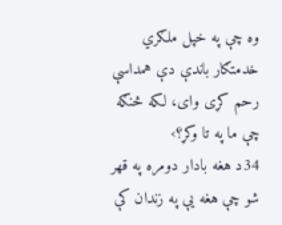وه چې په خپل ملګري خدمتګار باندې دې همداسې رحم کړی وای، لکه څنګه چې ما په تا وکړ؟›
34د هغه بادار دومره په قهر شو چې هغه یې په زندان کې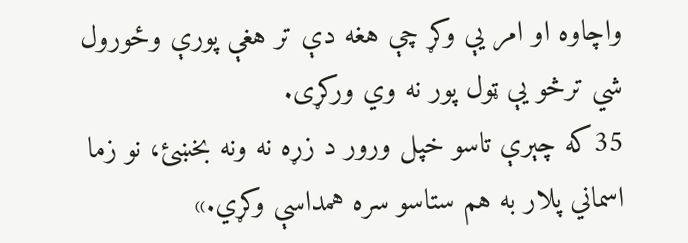واچاوه او امر یې وکړ چې هغه دې تر هغې پورې وځورول شي ترڅو یې ټول پور نه وي ورکړی.
35که چېرې تاسو خپل ورور د زړه نه ونه بخښئ، نو زما اسماني پلار به هم ستاسو سره همداسې وکړي.»